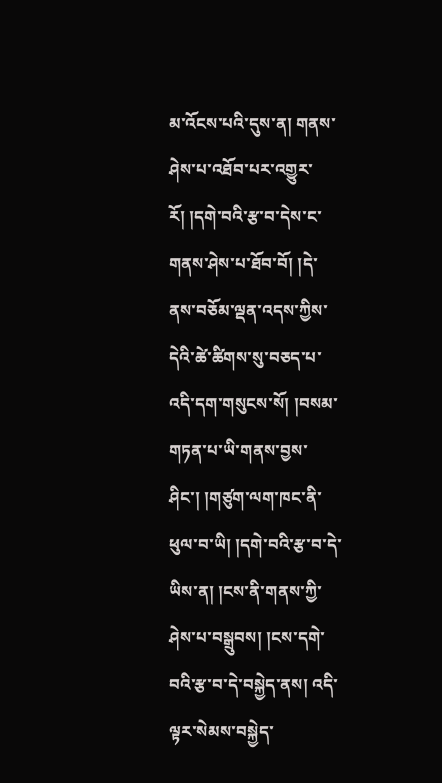མ་འོངས་པའི་དུས་ན། གནས་ཤེས་པ་འཐོབ་པར་འགྱུར་རོ། །དགེ་བའི་རྩ་བ་དེས་ང་གནས་ཤེས་པ་ཐོབ་བོ། །དེ་ནས་བཅོམ་ལྡན་འདས་ཀྱིས་དེའི་ཚེ་ཚིགས་སུ་བཅད་པ་འདི་དག་གསུངས་སོ། །བསམ་གཏན་པ་ཡི་གནས་བྱས་ཤིང་། །གཙུག་ལག་ཁང་ནི་ཕུལ་བ་ཡི། །དགེ་བའི་རྩ་བ་དེ་ཡིས་ན། །ངས་ནི་གནས་ཀྱི་ཤེས་པ་བསྒྲུབས། །ངས་དགེ་བའི་རྩ་བ་དེ་བསྐྱེད་ནས། འདི་ལྟར་སེམས་བསྐྱེད་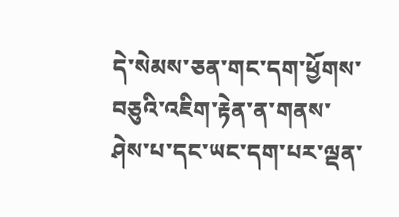དེ་སེམས་ཅན་གང་དག་ཕྱོགས་བཅུའི་འཇིག་རྟེན་ན་གནས་ཤེས་པ་དང་ཡང་དག་པར་ལྡན་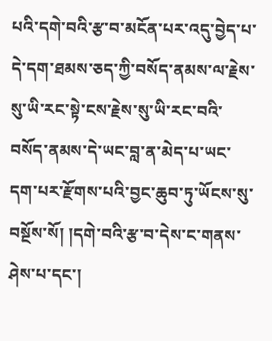པའི་དགེ་བའི་རྩ་བ་མངོན་པར་འདུ་བྱེད་པ་དེ་དག་ཐམས་ཅད་ཀྱི་བསོད་ནམས་ལ་རྗེས་སུ་ཡི་རང་སྟེ་ངས་རྗེས་སུ་ཡི་རང་བའི་བསོད་ནམས་དེ་ཡང་བླ་ན་མེད་པ་ཡང་དག་པར་རྫོགས་པའི་བྱང་ཆུབ་ཏུ་ཡོངས་སུ་བསྔོས་སོ། །དགེ་བའི་རྩ་བ་དེས་ང་གནས་ཤེས་པ་དང་།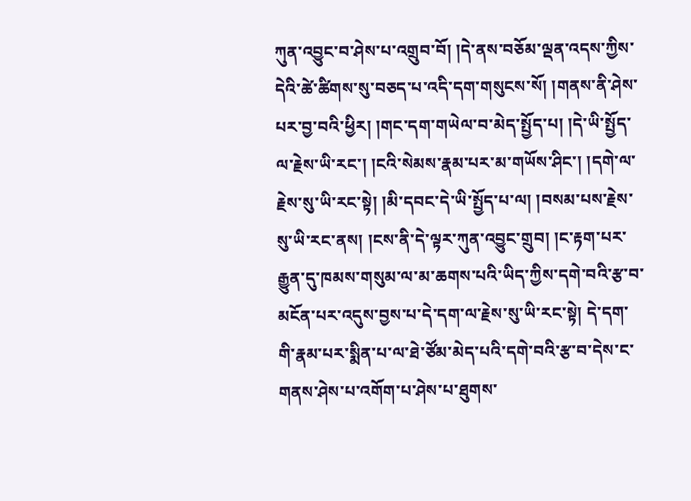ཀུན་འབྱུང་བ་ཤེས་པ་འགྲུབ་བོ། །དེ་ནས་བཅོམ་ལྡན་འདས་ཀྱིས་དེའི་ཚེ་ཚིགས་སུ་བཅད་པ་འདི་དག་གསུངས་སོ། །གནས་ནི་ཤེས་པར་བྱ་བའི་ཕྱིར། །གང་དག་གཡེལ་བ་མེད་སྤྱོད་པ། །དེ་ཡི་སྤྱོད་ལ་རྗེས་ཡི་རང་། །ངའི་སེམས་རྣམ་པར་མ་གཡོས་ཤིང་། །དགེ་ལ་རྗེས་སུ་ཡི་རང་སྟེ། །མི་དབང་དེ་ཡི་སྤྱོད་པ་ལ། །བསམ་པས་རྗེས་སུ་ཡི་རང་ནས། །ངས་ནི་དེ་ལྟར་ཀུན་འབྱུང་གྲུབ། །ང་རྟག་པར་རྒྱུན་དུ་ཁམས་གསུམ་ལ་མ་ཆགས་པའི་ཡིད་ཀྱིས་དགེ་བའི་རྩ་བ་མངོན་པར་འདུས་བྱས་པ་དེ་དག་ལ་རྗེས་སུ་ཡི་རང་སྟེ། དེ་དག་གི་རྣམ་པར་སྨིན་པ་ལ་ཐེ་ཙོམ་མེད་པའི་དགེ་བའི་རྩ་བ་དེས་ང་གནས་ཤེས་པ་འགོག་པ་ཤེས་པ་ཐུགས་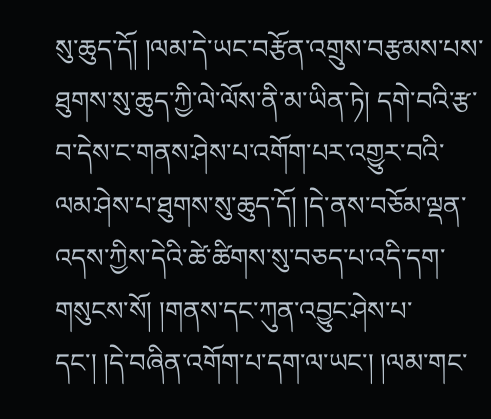སུ་ཆུད་དོ། །ལམ་དེ་ཡང་བརྩོན་འགྲུས་བརྩམས་པས་ཐུགས་སུ་ཆུད་ཀྱི་ལེ་ལོས་ནི་མ་ཡིན་ཏེ། དགེ་བའི་རྩ་བ་དེས་ང་གནས་ཤེས་པ་འགོག་པར་འགྱུར་བའི་ལམ་ཤེས་པ་ཐུགས་སུ་ཆུད་དོ། །དེ་ནས་བཅོམ་ལྡན་འདས་ཀྱིས་དེའི་ཚེ་ཚིགས་སུ་བཅད་པ་འདི་དག་གསུངས་སོ། །གནས་དང་ཀུན་འབྱུང་ཤེས་པ་དང་། །དེ་བཞིན་འགོག་པ་དག་ལ་ཡང་། །ལམ་གང་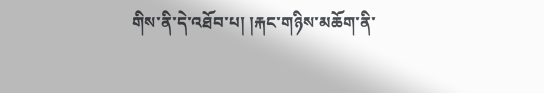གིས་ནི་དེ་འཐོབ་པ། །རྐང་གཉིས་མཆོག་ནི་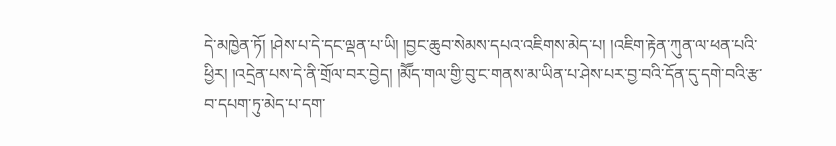དེ་མཁྱེན་ཏོ། །ཤེས་པ་དེ་དང་ལྡན་པ་ཡི། །བྱང་ཆུབ་སེམས་དཔའ་འཇིགས་མེད་པ། །འཇིག་རྟེན་ཀུན་ལ་ཕན་པའི་ཕྱིར། །འདྲེན་པས་དེ་ནི་གྲོལ་བར་བྱེད། །མཽད་གལ་གྱི་བུ་ང་གནས་མ་ཡིན་པ་ཤེས་པར་བྱ་བའི་དོན་དུ་དགེ་བའི་རྩ་བ་དཔག་ཏུ་མེད་པ་དག་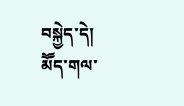བསྐྱེད་དེ། མཽད་གལ་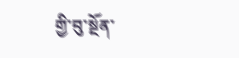གྱི་བུ་སྔོན་